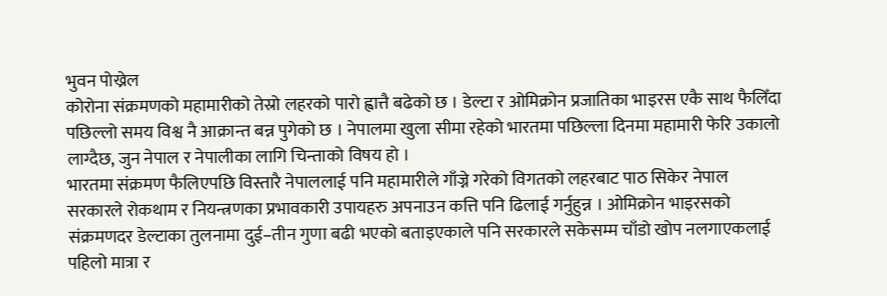भुवन पोख्रेल
कोरोना संक्रमणको महामारीको तेस्रो लहरको पारो ह्वात्तै बढेको छ । डेल्टा र ओमिक्रोन प्रजातिका भाइरस एकै साथ फैलिँदा पछिल्लो समय विश्व नै आक्रान्त बन्न पुगेको छ । नेपालमा खुला सीमा रहेको भारतमा पछिल्ला दिनमा महामारी फेरि उकालो लाग्दैछ, जुन नेपाल र नेपालीका लागि चिन्ताको विषय हो ।
भारतमा संक्रमण फैलिएपछि विस्तारै नेपाललाई पनि महामारीले गाँज्ने गरेको विगतको लहरबाट पाठ सिकेर नेपाल सरकारले रोकथाम र नियन्त्रणका प्रभावकारी उपायहरु अपनाउन कत्ति पनि ढिलाई गर्नुहुन्न । ओमिक्रोन भाइरसको संक्रमणदर डेल्टाका तुलनामा दुई–तीन गुणा बढी भएको बताइएकाले पनि सरकारले सकेसम्म चाँडो खोप नलगाएकलाई पहिलो मात्रा र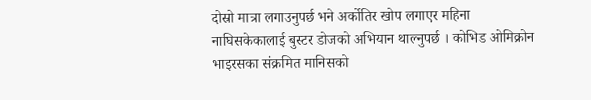दोस्रो मात्रा लगाउनुपर्छ भने अर्कोतिर खोप लगाएर महिना नाघिसकेकालाई बुस्टर डोजको अभियान थाल्नुपर्छ । कोभिड ओमिक्रोन भाइरसका संक्रमित मानिसको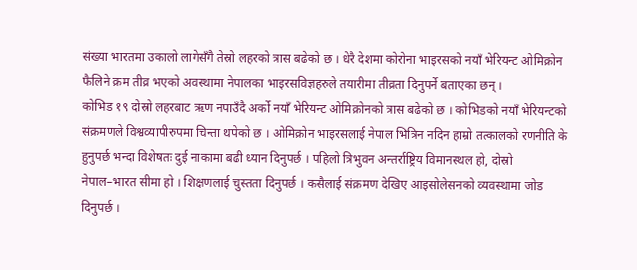संख्या भारतमा उकालो लागेसँगै तेस्रो लहरको त्रास बढेको छ । धेरै देशमा कोरोना भाइरसको नयाँ भेरियन्ट ओमिक्रोन फैलिने क्रम तीव्र भएको अवस्थामा नेपालका भाइरसविज्ञहरुले तयारीमा तीव्रता दिनुपर्ने बताएका छन् ।
कोभिड १९ दोस्रो लहरबाट ऋण नपाउँदै अर्को नयाँ भेरियन्ट ओमिक्रोनको त्रास बढेको छ । कोभिडको नयाँ भेरियन्टको संक्रमणले विश्वव्यापीरुपमा चिन्ता थपेको छ । ओमिक्रोन भाइरसलाई नेपाल भित्रिन नदिन हाम्रो तत्कालको रणनीति के हुनुपर्छ भन्दा विशेषतः दुई नाकामा बढी ध्यान दिनुपर्छ । पहिलो त्रिभुवन अन्तर्राष्ट्रिय विमानस्थल हो, दोस्रो नेपाल–भारत सीमा हो । शिक्षणलाई चुस्तता दिनुपर्छ । कसैलाई संक्रमण देखिए आइसोलेसनको व्यवस्थामा जोड दिनुपर्छ ।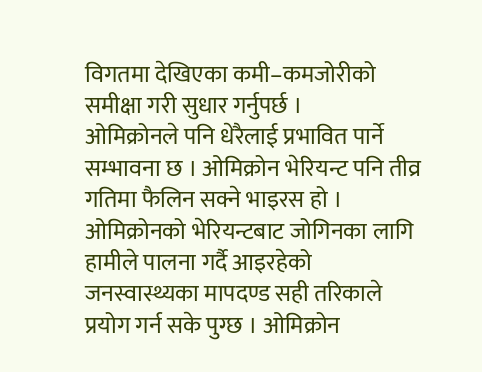विगतमा देखिएका कमी–कमजोरीको समीक्षा गरी सुधार गर्नुपर्छ ।
ओमिक्रोनले पनि धेरैलाई प्रभावित पार्ने सम्भावना छ । ओमिक्रोन भेरियन्ट पनि तीव्र गतिमा फैलिन सक्ने भाइरस हो । ओमिक्रोनको भेरियन्टबाट जोगिनका लागि हामीले पालना गर्दै आइरहेको जनस्वास्थ्यका मापदण्ड सही तरिकाले प्रयोग गर्न सके पुग्छ । ओमिक्रोन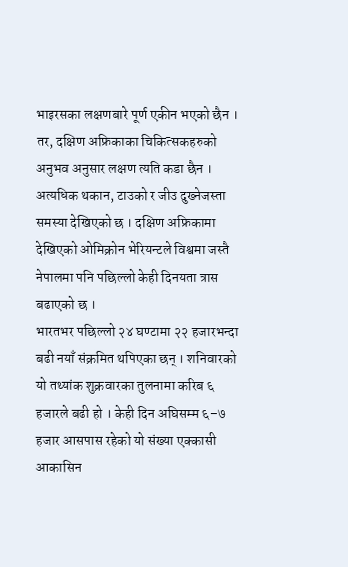भाइरसका लक्षणबारे पूर्ण एकीन भएको छैन । तर, दक्षिण अफ्रिकाका चिकित्सकहरुको अनुभव अनुसार लक्षण त्यति कडा छैन । अत्यधिक थकान, टाउको र जीउ दुख्नेजस्ता समस्या देखिएको छ । दक्षिण अफ्रिकामा देखिएको ओमिक्रोन भेरियन्टले विश्वमा जस्तै नेपालमा पनि पछिल्लो केही दिनयता त्रास बढाएको छ ।
भारतभर पछिल्लो २४ घण्टामा २२ हजारभन्दा बढी नयाँ संक्रमित थपिएका छन् । शनिवारको यो तथ्यांक शुक्रवारका तुलनामा करिब ६ हजारले बढी हो । केही दिन अघिसम्म ६–७ हजार आसपास रहेको यो संख्या एक्कासी आकासिन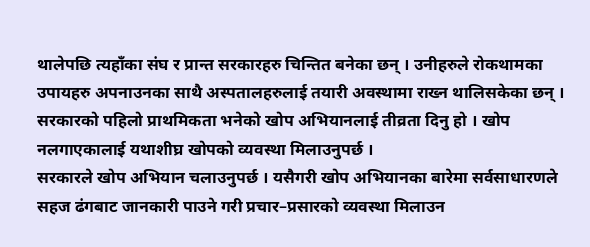थालेपछि त्यहाँका संघ र प्रान्त सरकारहरु चिन्तित बनेका छन् । उनीहरुले रोकथामका उपायहरु अपनाउनका साथै अस्पतालहरुलाई तयारी अवस्थामा राख्न थालिसकेका छन् । सरकारको पहिलो प्राथमिकता भनेको खोप अभियानलाई तीव्रता दिनु हो । खोप नलगाएकालाई यथाशीघ्र खोपको व्यवस्था मिलाउनुपर्छ ।
सरकारले खोप अभियान चलाउनुपर्छ । यसैगरी खोप अभियानका बारेमा सर्वसाधारणले सहज ढंगबाट जानकारी पाउने गरी प्रचार–प्रसारको व्यवस्था मिलाउन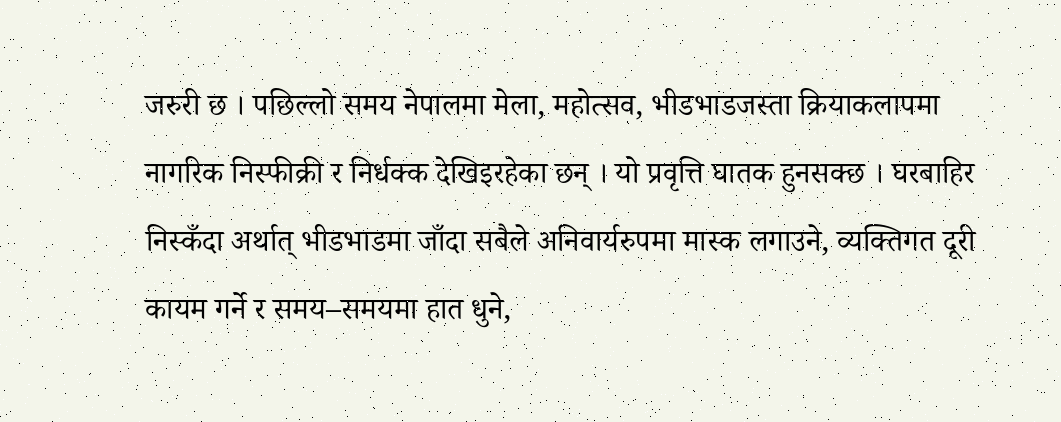जरुरी छ । पछिल्लो समय नेपालमा मेला, महोत्सव, भीडभाडजस्ता क्रियाकलापमा नागरिक निस्फीक्री र निर्धक्क देखिइरहेका छन् । यो प्रवृत्ति घातक हुनसक्छ । घरबाहिर निस्कँदा अर्थात् भीडभाडमा जाँदा सबैले अनिवार्यरुपमा मास्क लगाउने, व्यक्तिगत दूरी कायम गर्ने र समय–समयमा हात धुने,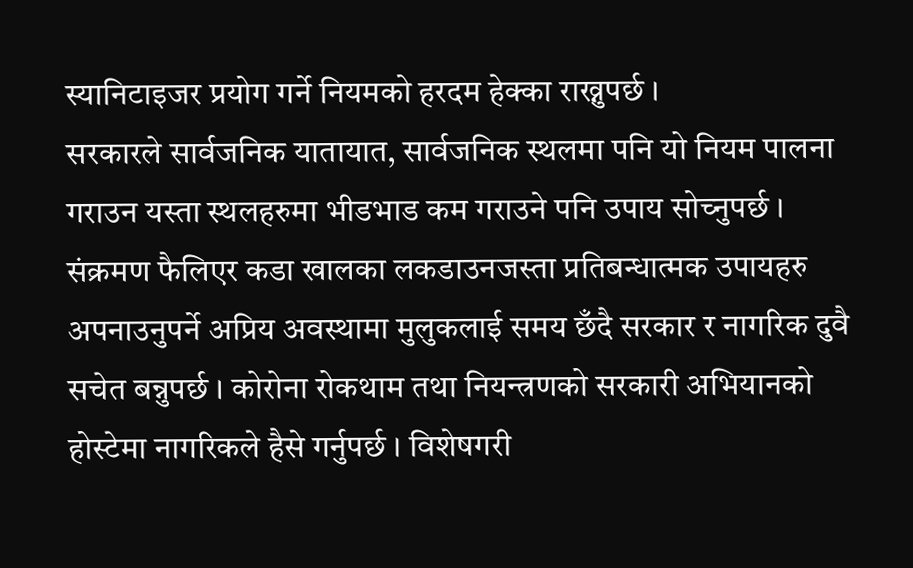स्यानिटाइजर प्रयोग गर्ने नियमको हरदम हेक्का राख्नुपर्छ ।
सरकारले सार्वजनिक यातायात, सार्वजनिक स्थलमा पनि यो नियम पालना गराउन यस्ता स्थलहरुमा भीडभाड कम गराउने पनि उपाय सोच्नुपर्छ । संक्रमण फैलिएर कडा खालका लकडाउनजस्ता प्रतिबन्धात्मक उपायहरु अपनाउनुपर्ने अप्रिय अवस्थामा मुलुकलाई समय छँदै सरकार र नागरिक दुवै सचेत बन्नुपर्छ । कोरोना रोकथाम तथा नियन्त्रणको सरकारी अभियानको होस्टेमा नागरिकले हैसे गर्नुपर्छ । विशेषगरी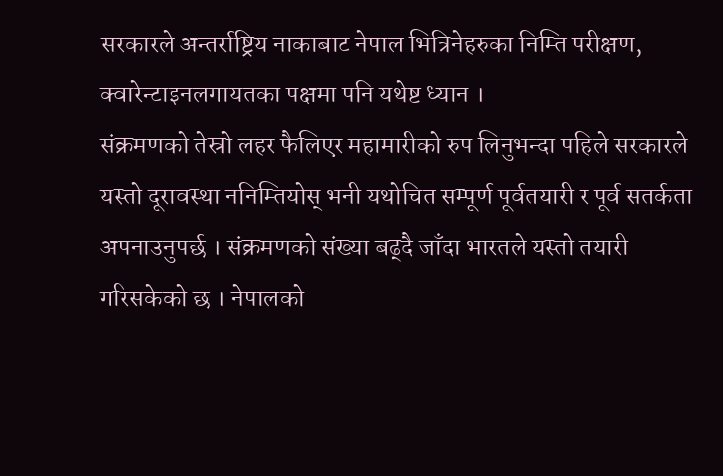सरकारले अन्तर्राष्ट्रिय नाकाबाट नेपाल भित्रिनेहरुका निम्ति परीक्षण, क्वारेन्टाइनलगायतका पक्षमा पनि यथेष्ट ध्यान ।
संक्रमणको तेस्रो लहर फैलिएर महामारीको रुप लिनुभन्दा पहिले सरकारले यस्तो दूरावस्था ननिम्तियोस् भनी यथोचित सम्पूर्ण पूर्वतयारी र पूर्व सतर्कता अपनाउनुपर्छ । संक्रमणको संख्या बढ्दै जाँदा भारतले यस्तो तयारी गरिसकेको छ । नेपालको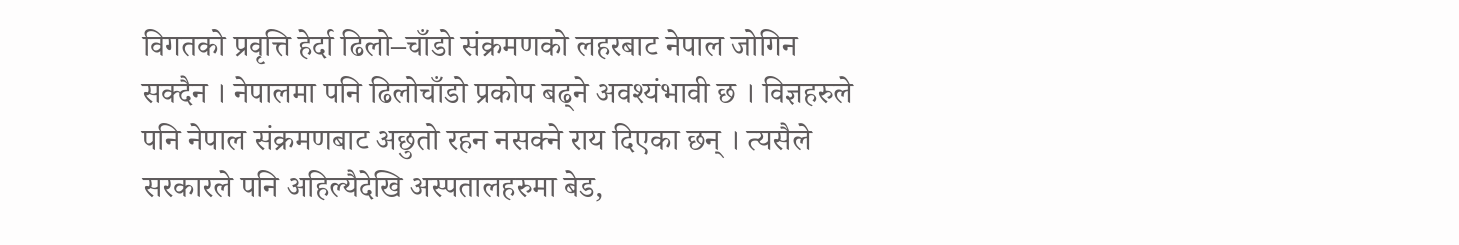विगतको प्रवृत्ति हेर्दा ढिलो–चाँडो संक्रमणको लहरबाट नेपाल जोगिन सक्दैन । नेपालमा पनि ढिलोचाँडो प्रकोप बढ्ने अवश्यंभावी छ । विज्ञहरुले पनि नेपाल संक्रमणबाट अछुतो रहन नसक्ने राय दिएका छन् । त्यसैले सरकारले पनि अहिल्यैदेखि अस्पतालहरुमा बेड,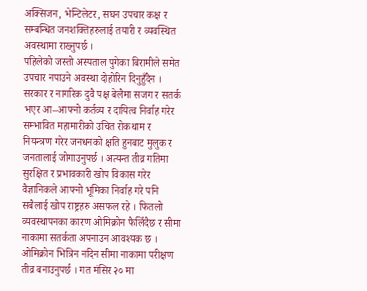अक्सिजन, भेन्टिलेटर, सघन उपचार कक्ष र सम्बन्धित जनशक्तिहरुलाई तयारी र व्यवस्थित अवस्थामा राख्नुपर्छ ।
पहिलेको जस्तो अस्पताल पुगेका बिरामीले समेत उपचार नपाउने अवस्था दोहोरिन दिनुहुँदैन । सरकार र नागरिक दुवै पक्ष बेलैमा सजग र सतर्क भएर आ–आफ्नो कर्तव्य र दायित्व निर्वाह गरेर सम्भावित महामारीको उचित रोकथाम र नियन्त्रण गरेर जनधनको क्षति हुनबाट मुलुक र जनतालाई जोगाउनुपर्छ । अत्यन्त तीव्र गतिमा सुरक्षित र प्रभावकारी खोप विकास गरेर वैज्ञानिकले आफ्नो भूमिका निर्वाह गरे पनि सबैलाई खोप राष्ट्रहरु असफल रहे । फितलो व्यवस्थापनका कारण ओमिक्रोन फैलिँदैछ र सीमा नाकामा सतर्कता अपनाउन आवश्यक छ । ओमिक्रोन भित्रिन नदिन सीमा नाकामा परीक्षण तीव्र बनाउनुपर्छ । गत मंसिर २० मा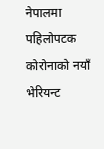नेपालमा पहिलोपटक कोरोनाको नयाँ भेरियन्ट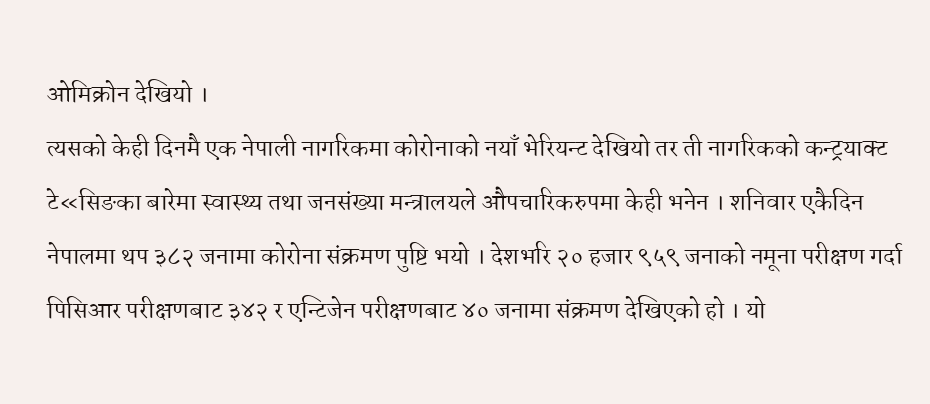ओमिक्रोन देखियो ।
त्यसको केही दिनमै एक नेपाली नागरिकमा कोरोनाको नयाँ भेरियन्ट देखियो तर ती नागरिकको कन्ट्रयाक्ट टे«सिङका बारेमा स्वास्थ्य तथा जनसंख्या मन्त्रालयले औपचारिकरुपमा केही भनेन । शनिवार एकैदिन नेपालमा थप ३८२ जनामा कोरोना संक्रमण पुष्टि भयो । देशभरि २० हजार ९५९ जनाको नमूना परीक्षण गर्दा पिसिआर परीक्षणबाट ३४२ र एन्टिजेन परीक्षणबाट ४० जनामा संक्रमण देखिएको हो । यो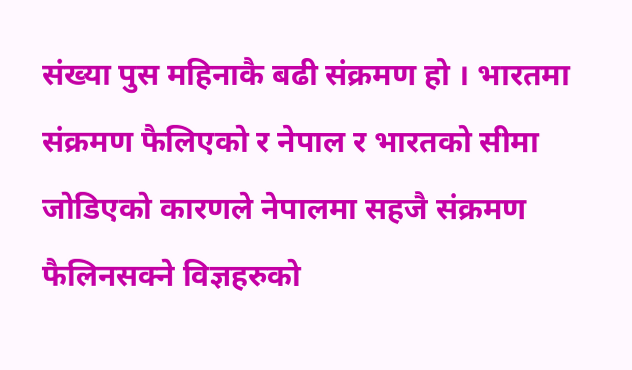संख्या पुस महिनाकै बढी संक्रमण हो । भारतमा संक्रमण फैलिएको र नेपाल र भारतको सीमा जोडिएको कारणले नेपालमा सहजै संक्रमण फैलिनसक्ने विज्ञहरुको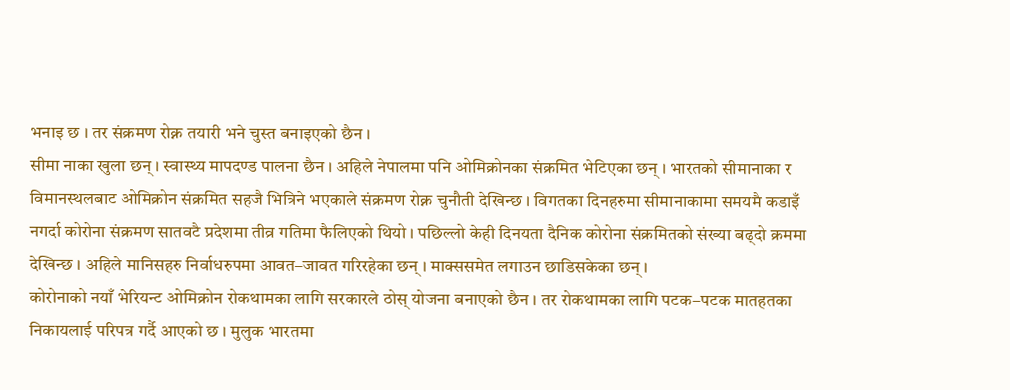भनाइ छ । तर संक्रमण रोक्न तयारी भने चुस्त बनाइएको छैन ।
सीमा नाका खुला छन् । स्वास्थ्य मापदण्ड पालना छैन । अहिले नेपालमा पनि ओमिक्रोनका संक्रमित भेटिएका छन् । भारतको सीमानाका र विमानस्थलबाट ओमिक्रोन संक्रमित सहजै भित्रिने भएकाले संक्रमण रोक्न चुनौती देखिन्छ । विगतका दिनहरुमा सीमानाकामा समयमै कडाइँ नगर्दा कोरोना संक्रमण सातवटै प्रदेशमा तीव्र गतिमा फैलिएको थियो । पछिल्लो केही दिनयता दैनिक कोरोना संक्रमितको संख्या बढ्दो क्रममा देखिन्छ । अहिले मानिसहरु निर्वाधरुपमा आवत–जावत गरिरहेका छन् । माक्ससमेत लगाउन छाडिसकेका छन् ।
कोरोनाको नयाँ भेरियन्ट ओमिक्रोन रोकथामका लागि सरकारले ठोस् योजना बनाएको छैन । तर रोकथामका लागि पटक–पटक मातहतका निकायलाई परिपत्र गर्दै आएको छ । मुलुक भारतमा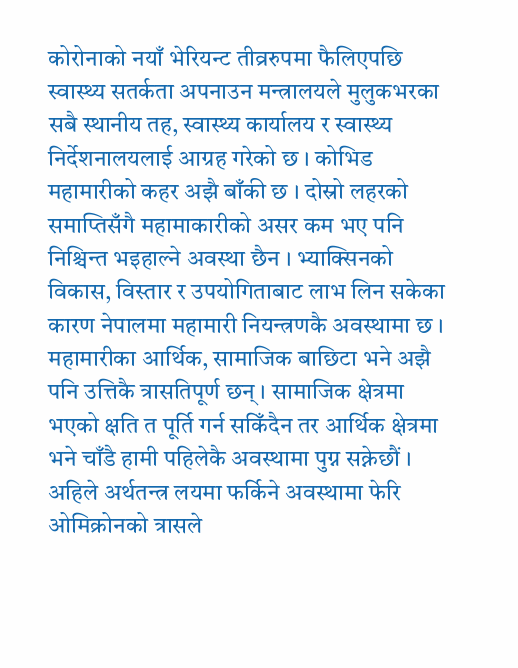कोरोनाको नयाँ भेरियन्ट तीव्ररुपमा फैलिएपछि स्वास्थ्य सतर्कता अपनाउन मन्त्रालयले मुलुकभरका सबै स्थानीय तह, स्वास्थ्य कार्यालय र स्वास्थ्य निर्देशनालयलाई आग्रह गरेको छ । कोभिड महामारीको कहर अझै बाँकी छ । दोस्रो लहरको समाप्तिसँगै महामाकारीको असर कम भए पनि निश्चिन्त भइहाल्ने अवस्था छैन । भ्याक्सिनको विकास, विस्तार र उपयोगिताबाट लाभ लिन सकेका कारण नेपालमा महामारी नियन्त्रणकै अवस्थामा छ ।
महामारीका आर्थिक, सामाजिक बाछिटा भने अझै पनि उत्तिकै त्रासतिपूर्ण छन् । सामाजिक क्षेत्रमा भएको क्षति त पूर्ति गर्न सकिँदैन तर आर्थिक क्षेत्रमा भने चाँडै हामी पहिलेकै अवस्थामा पुग्न सक्नेछौं । अहिले अर्थतन्त्र लयमा फर्किने अवस्थामा फेरि ओमिक्रोनको त्रासले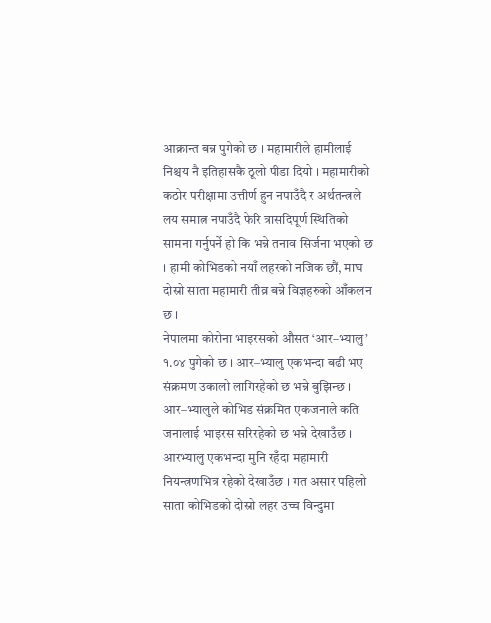आक्रान्त बन्न पुगेको छ । महामारीले हामीलाई निश्चय नै इतिहासकै ठूलो पीडा दियो । महामारीको कठोर परीक्षामा उत्तीर्ण हुन नपाउँदै र अर्थतन्त्रले लय समात्न नपाउँदै फेरि त्रासदिपूर्ण स्थितिको सामना गर्नुपर्ने हो कि भन्ने तनाव सिर्जना भएको छ । हामी कोभिडको नयाँ लहरको नजिक छौं, माघ दोस्रो साता महामारी तीव्र बन्ने विज्ञहरुको आँकलन छ ।
नेपालमा कोरोना भाइरसको औसत ‘आर–भ्यालु’ १.०४ पुगेको छ । आर–भ्यालु एकभन्दा बढी भए संक्रमण उकालो लागिरहेको छ भन्ने बुझिन्छ । आर–भ्यालुले कोभिड संक्रमित एकजनाले कति जनालाई भाइरस सरिरहेको छ भन्ने देखाउँछ । आरभ्यालु एकभन्दा मुनि रहँदा महामारी नियन्त्रणभित्र रहेको देखाउँछ । गत असार पहिलो साता कोभिडको दोस्रो लहर उच्च विन्दुमा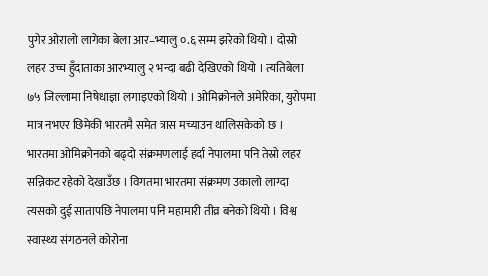पुगेर ओरालो लागेका बेला आर–भ्यालु ०.६ सम्म झरेको थियो । दोस्रो लहर उच्च हुँदाताका आरभ्यालु २ भन्दा बढी देखिएको थियो । त्यतिबेला ७५ जिल्लामा निषेधाज्ञा लगाइएको थियो । ओमिक्रोनले अमेरिका, युरोपमा मात्र नभएर छिमेकी भारतमै समेत त्रास मच्याउन थालिसकेको छ ।
भारतमा ओमिक्रोनको बढ्दो संक्रमणलाई हर्दा नेपालमा पनि तेस्रो लहर सन्निकट रहेको देखाउँछ । विगतमा भारतमा संक्रमण उकालो लाग्दा त्यसको दुई सातापछि नेपालमा पनि महामारी तीव्र बनेको थियो । विश्व स्वास्थ्य संगठनले कोरोना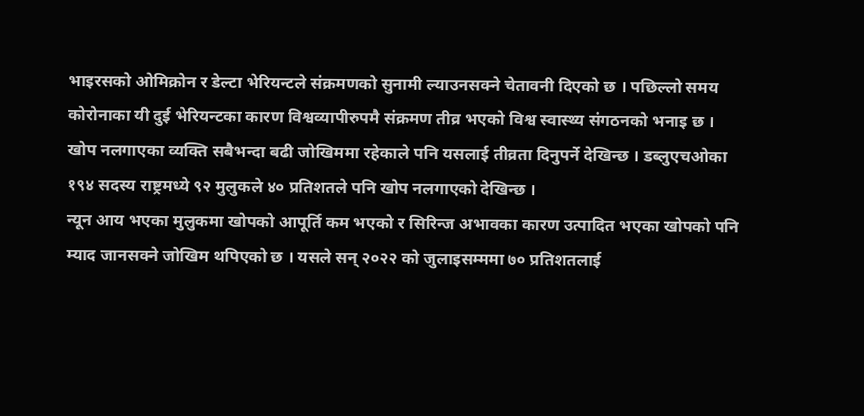भाइरसको ओमिक्रोन र डेल्टा भेरियन्टले संक्रमणको सुनामी ल्याउनसक्ने चेतावनी दिएको छ । पछिल्लो समय कोरोनाका यी दुई भेरियन्टका कारण विश्वव्यापीरुपमै संक्रमण तीव्र भएको विश्व स्वास्थ्य संगठनको भनाइ छ । खोप नलगाएका व्यक्ति सबैभन्दा बढी जोखिममा रहेकाले पनि यसलाई तीव्रता दिनुपर्ने देखिन्छ । डब्लुएचओका १९४ सदस्य राष्ट्रमध्ये ९२ मुलुकले ४० प्रतिशतले पनि खोप नलगाएको देखिन्छ ।
न्यून आय भएका मुलुकमा खोपको आपूर्ति कम भएको र सिरिन्ज अभावका कारण उत्पादित भएका खोपको पनि म्याद जानसक्ने जोखिम थपिएको छ । यसले सन् २०२२ को जुलाइसम्ममा ७० प्रतिशतलाई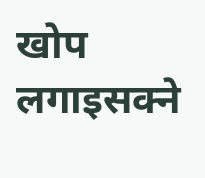खोप लगाइसक्ने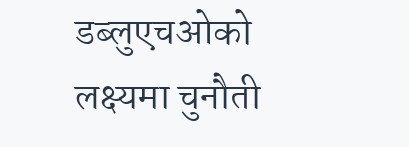डब्लुएचओको लक्ष्यमा चुनौती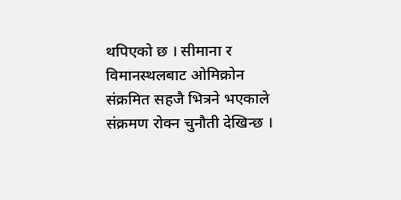थपिएको छ । सीमाना र विमानस्थलबाट ओमिक्रोन संक्रमित सहजै भित्रने भएकाले संक्रमण रोक्न चुनौती देखिन्छ ।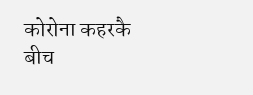कोरोना कहरकै बीच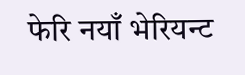फेरि नयाँ भेरियन्ट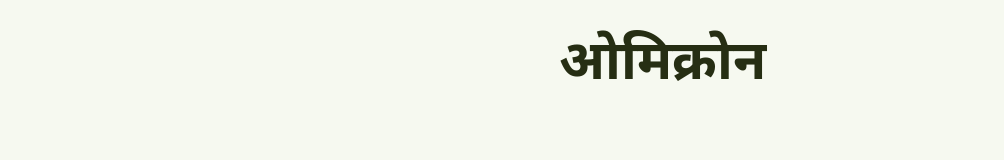ओमिक्रोन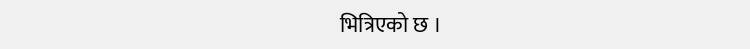भित्रिएको छ ।